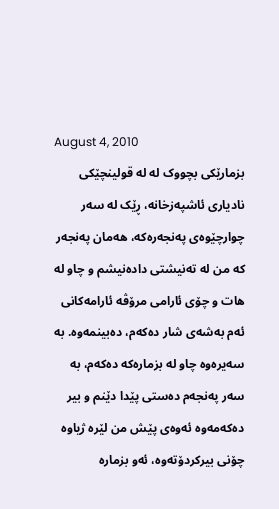August 4, 2010
بزمارێکی بچووک لە لە قولینچێکی نادیاری ئاشپەزخانە، ڕێک لە سەر چوارچێوەی پەنجەرەکە، هەمان پەنجەر کە من لە تەنیشتی دادەنیشم و چاو لە هات و چۆی ئارامی مرۆڤە ئارامەکانی ئەم بەشەی شار دەکەم، دەبینمەوە. بە سەیرەوە چاو لە بزمارەکە دەکەم، بە سەر پەنجەم دەستی پێدا دێنم و بیر دەکەمەوە ئەوەی پێش من لێرە ژیاوە چۆنی بیرکردۆتەوە، ئەو بزمارە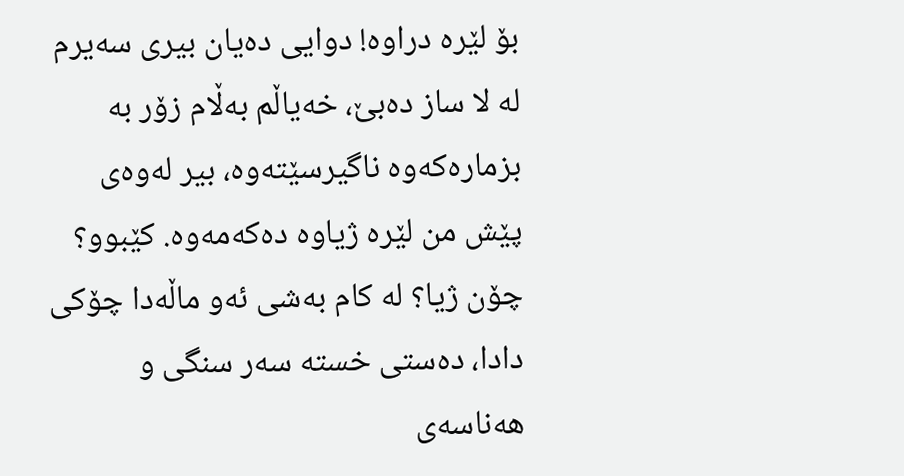بۆ لێرە دراوە! دوایی دەیان بیری سەیرم لە لا ساز دەبێ، خەیاڵم بەڵام زۆر بە بزمارەکەوە ناگیرسێتەوە، بیر لەوەی پێش من لێرە ژیاوە دەکەمەوە. کێبوو؟ چۆن ژیا؟ لە کام بەشی ئەو ماڵەدا چۆکی دادا، دەستی خستە سەر سنگی و هەناسەی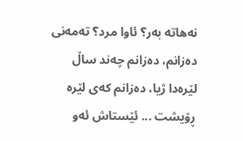نەهاتە بەر؟ ئاوا مرد؟ تەمەنی دەزانم، دەزانم چەند ساڵ لێرەدا ژیا، دەزانم کەی لێرە ڕۆیشت ... ئێستاش ئەو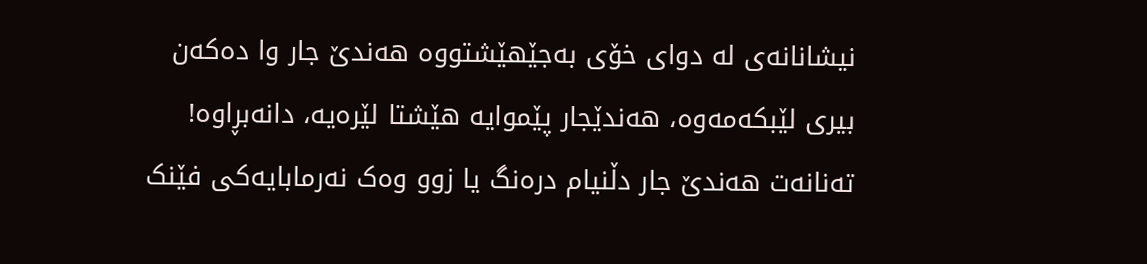نیشانانەی لە دوای خۆی بەجێهێشتووە هەندێ جار وا دەکەن بیری لێبکەمەوە، هەندێجار پێموایە هێشتا لێرەیە، دانەبڕاوە! تەنانەت هەندێ جار دڵنیام درەنگ یا زوو وەک نەرمابایەکی فێنک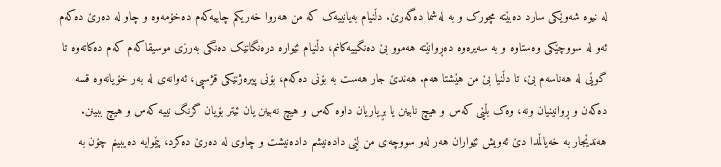لە نیوە شەوێکی سارد دەبێتە مچورک و بە لەشما دەگەرێ. دڵنیام بەیانییەک کە من هەروا خەریکم چاییەکەم دەخۆمەوە و چاو لە دەرێ دەکەم ئەو لە سووچێکی وەستاوە و بە سەیرەوە دەڕوانێتە هەموو بێ دەنگییەکانم، دڵنیام ئێوارە درەنگانێک دەنگی بەرزی موسیقاکەم کەم دەکاتەوە تا گوێی لە هەناسەم بێ، تا دڵنیا بێ من هێشتا هەم. هەندێ جار هەست بە بۆنی دەکەم، بۆنی پیرەژنێکی قژسپی، ئەوانەی لە بەر خۆیانەوە قسە دەکەن و ڕوانینیان ونە، وەک بڵێی کەس و هیچ نابینن یا بڕیاریان داوە کەس و هیچ نەبینن یان ئیتر بۆیان گرنگ نییە کەس و هیچ ببینن. هەندێجار بە خەیاڵمدا دێ ئەویش ئێواران هەر لەو سووچەی من لێی دادەنیشم دادەنیشت و چاوی لە دەرێ دەکرد، پێموایە دەیبینم چۆن بە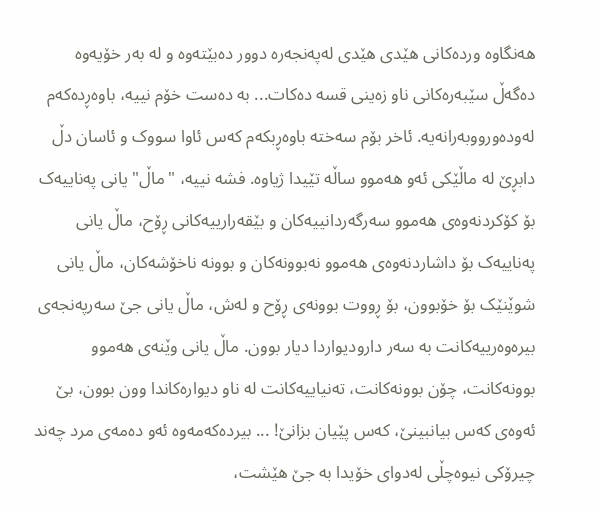هەنگاوە وردەکانی هێدی هێدی لەپەنجەرە دوور دەبێتەوە و لە بەر خۆیەوە دەگەڵ سێبەرەکانی ناو زەینی قسە دەکات... بە دەست خۆم نییە، باوەڕدەکەم لەودەورووبەرانەیە. ئاخر بۆم سەختە باوەڕبکەم کەس ئاوا سووک و ئاسان دڵ دابڕێ لە ماڵێکی ئەو هەموو ساڵە تێیدا ژیاوە. فشە نییە، "ماڵ" یانی پەناییەک بۆ کۆکردنەوەی هەموو سەرگەردانییەکان و بێقەرارییەکانی ڕۆح، ماڵ یانی پەناییەک بۆ داشاردنەوەی هەموو نەبوونەکان و بوونە ناخۆشەکان، ماڵ یانی شوێنێک بۆ خۆبوون، بۆ ڕووت بوونەی ڕۆح و لەش، ماڵ یانی جێ سەرپەنجەی بیرەوەرییەکانت بە سەر دارودیواردا دیار بوون. ماڵ یانی وێنەی هەموو بوونەکانت، چۆن بوونەکانت، تەنیاییەکانت لە ناو دیوارەکاندا وون بوون، بێ ئەوەی کەس بیانبینێ، کەس پێیان بزانێ! ... بیردەکەمەوە ئەو دەمەی مرد چەند چیرۆکی نیوەچڵی لەدوای خۆیدا بە جێ هێشت،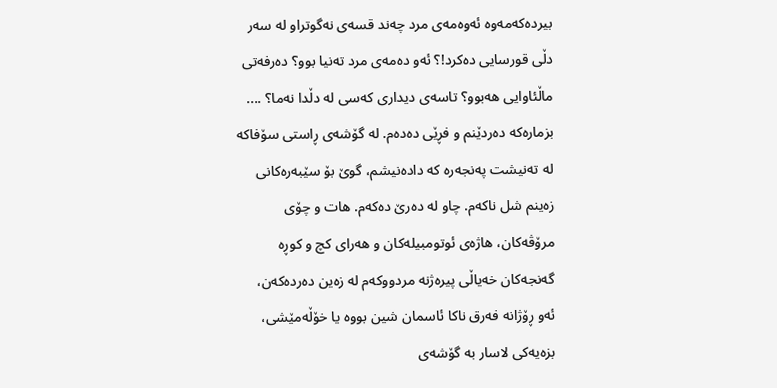بیردەکەمەوە ئەوەمەی مرد چەند قسەی نەگوتراو لە سەر دڵی قورسایی دەکرد!؟ ئەو دەمەی مرد تەنیا بوو؟ دەرفەتی ماڵئاوایی هەبوو؟ تاسەی دیداری کەسی لە دڵدا نەما؟ .... بزمارەکە دەردێنم و فڕێی دەدەم. لە گۆشەی ڕاستی سۆفاکە لە تەنیشت پەنجەرە کە دادەنیشم، گوێ بۆ سێبەرەکانی زەینم شل ناکەم. چاو لە دەرێ دەکەم. هات و چۆی مرۆڤەکان، هاژەی ئوتومبیلەکان و هەرای کچ و کوڕە گەنجەکان خەیاڵی پیرەژنە مردووکەم لە زەین دەردەکەن، ئەو ڕۆژانە فەرق ناکا ئاسمان شین بووە یا خۆڵەمێشی، بزەیەکی لاسار بە گۆشەی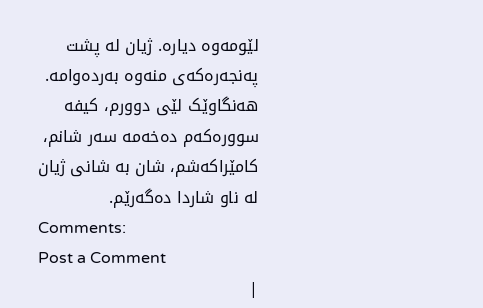لێومەوە دیارە. ژیان لە پشت پەنجەرەکەی منەوە بەردەوامە. هەنگاوێک لێی دوورم، کیفە سوورەکەم دەخەمە سەر شانم، کامێراکەشم، شان بە شانی ژیان لە ناو شاردا دەگەرێم.
Comments:
Post a Comment
|